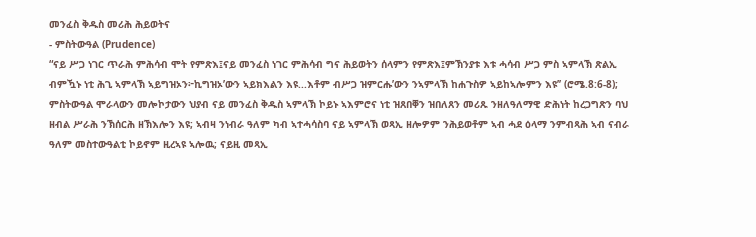መንፈስ ቅዱስ መሪሕ ሕይወትና
- ምስትውዓል (Prudence)
“ናይ ሥጋ ነገር ጥራሕ ምሕሳብ ሞት የምጽእ፤ናይ መንፈስ ነገር ምሕሳብ ግና ሕይወትን ሰላምን የምጽእ፤ምኽንያቱ እቱ ሓሳብ ሥጋ ምስ ኣምላኽ ጽልኢ ብምዃኑ ነቲ ሕጊ ኣምላኽ ኣይግዝኦን፦ኪግዝኦ’ውን ኣይክእልን እዩ...እቶም ብሥጋ ዝምርሑ’ውን ንኣምላኽ ከሐጉስዎ ኣይከኣሎምን እዩ’’ (ሮሜ.8:6-8);
ምስትውዓል ሞራላውን መሎኮታውን ህያብ ናይ መንፈስ ቅዱስ ኣምላኽ ኮይኑ ኣእምሮና ነቲ ዝጸበቐን ዝበለጸን መሪጹ ንዘለዓለማዊ ድሕነት ከረጋግጽን ባህ ዘብል ሥራሕ ንኽሰርሕ ዘኽእሎን እዩ; ኣብዛ ንነብራ ዓለም ካብ ኣተሓሳስባ ናይ ኣምላኽ ወጻኢ ዘሎዎም ንሕይወቶም ኣብ ሓደ ዕላማ ንምብጻሕ ኣብ ናብራ ዓለም መስተውዓልቲ ኮይኖም ዚረኣዩ ኣሎዉ; ናይዚ መጻኢ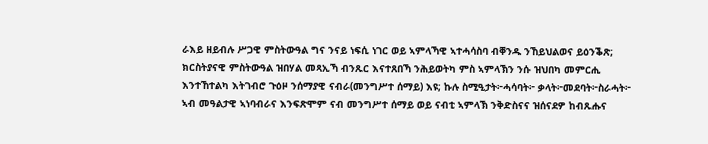ራእይ ዘይብሉ ሥጋዊ ምስትውዓል ግና ንናይ ነፍሲ ነገር ወይ ኣምላኻዊ ኣተሓሳስባ ብቐንዱ ንኸይህልወና ይዕንቕጽ; ክርስትያናዊ ምስትውዓል ዝበሃል መጻኢኻ ብንጹር እናተጸበኻ ንሕይወትካ ምስ ኣምላኽን ንሱ ዝህበካ መምርሒ እንተኸተልካ እትገብሮ ጉዕዞ ንሰማያዊ ናብራ(መንግሥተ ሰማይ) እዩ; ኩሉ ስሚዒታት፦ሓሳባት፦ ቃላት፦መደባት፦ስራሓት፦ ኣብ መዓልታዊ ኣነባብራና እንፍጽሞም ናብ መንግሥተ ሰማይ ወይ ናብቲ ኣምላኽ ንቅድስናና ዝሰናደዎ ከብጹሑና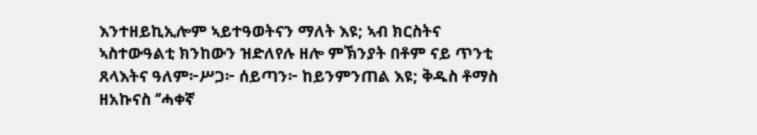እንተዘይኪኢሎም ኣይተዓወትናን ማለት እዩ; ኣብ ክርስትና ኣስተውዓልቲ ክንከውን ዝድለየሉ ዘሎ ምኽንያት በቶም ናይ ጥንቲ ጸላእትና ዓለም፦ሥጋ፦ ሰይጣን፦ ከይንምንጠል እዩ; ቅዱስ ቶማስ ዘአኩናስ ‘’ሓቀኛ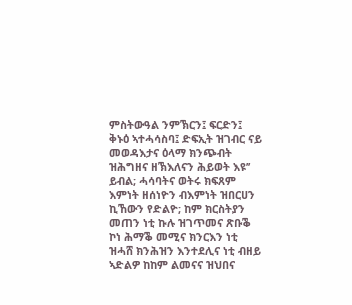ምስትውዓል ንምኽርን፤ ፍርድን፤ ቅኑዕ ኣተሓሳስባ፤ ድፍኢት ዝገብር ናይ መወዳእታና ዕላማ ክንጭብት ዝሕግዘና ዘኽእለናን ሕይወት እዩ’’ ይብል; ሓሳባትና ወትሩ ክፍጸም እምነት ዘሰነዮን ብእምነት ዝበርሀን ኪኸውን የድልዮ; ከም ክርስትያን መጠን ነቲ ኩሉ ዝገጥመና ጽቡቕ ኮነ ሕማቕ መሚና ክንርእን ነቲ ዝሓሸ ክንሕዝን እንተደሊና ነቲ ብዘይ ኣድልዎ ከከም ልመናና ዝህበና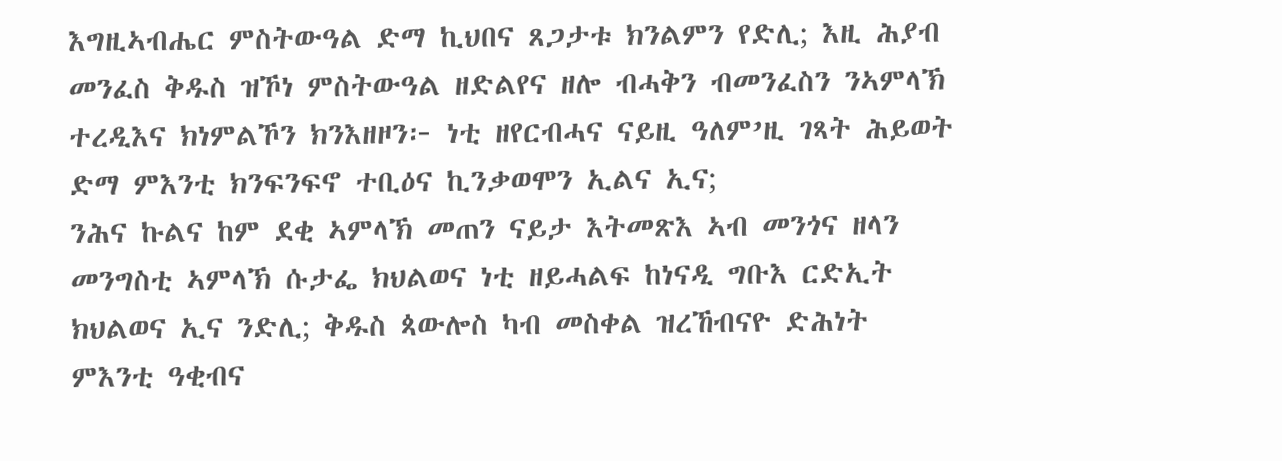እግዚኣብሔር ምስትውዓል ድማ ኪህበና ጸጋታቱ ክንልምን የድሊ; እዚ ሕያብ መንፈስ ቅዱስ ዝኾነ ምስትውዓል ዘድልየና ዘሎ ብሓቅን ብመንፈስን ንኣምላኽ ተረዲእና ክነምልኾን ክንእዘዞን፦ ነቲ ዘየርብሓና ናይዚ ዓለም’ዚ ገጻት ሕይወት ድማ ምእንቲ ክንፍንፍኖ ተቢዕና ኪንቃወሞን ኢልና ኢና;
ንሕና ኩልና ከም ደቂ ኣምላኽ መጠን ናይታ እትመጽእ ኣብ መንጎና ዘላን መንግስቲ ኣምላኽ ሱታፌ ክህልወና ነቲ ዘይሓልፍ ከነናዲ ግቡእ ርድኢት ክህልወና ኢና ንድሊ; ቅዱስ ጳውሎስ ካብ መስቀል ዝረኸብናዮ ድሕነት ምእንቲ ዓቂብና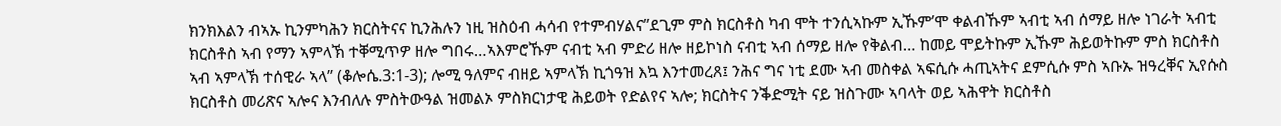ክንክእልን ብኣኡ ኪንምካሕን ክርስትናና ኪንሕሉን ነዚ ዝስዕብ ሓሳብ የተምብሃልና’’ደጊም ምስ ክርስቶስ ካብ ሞት ተንሲኣኩም ኢኹም’ሞ ቀልብኹም ኣብቲ ኣብ ሰማይ ዘሎ ነገራት ኣብቲ ክርስቶስ ኣብ የማን ኣምላኽ ተቐሚጥዎ ዘሎ ግበሩ…ኣእምሮኹም ናብቲ ኣብ ምድሪ ዘሎ ዘይኮነስ ናብቲ ኣብ ሰማይ ዘሎ የቅልብ… ከመይ ሞይትኩም ኢኹም ሕይወትኩም ምስ ክርስቶስ ኣብ ኣምላኽ ተሰዊራ ኣላ’’ (ቆሎሴ.3:1-3); ሎሚ ዓለምና ብዘይ ኣምላኽ ኪጎዓዝ እኳ እንተመረጸ፤ ንሕና ግና ነቲ ደሙ ኣብ መስቀል ኣፍሲሱ ሓጢኣትና ደምሲሱ ምስ ኣቡኡ ዝዓረቐና ኢየሱስ ክርስቶስ መሪጽና ኣሎና እንብለሉ ምስትውዓል ዝመልኦ ምስክርነታዊ ሕይወት የድልየና ኣሎ; ክርስትና ንቕድሚት ናይ ዝስጉሙ ኣባላት ወይ ኣሕዋት ክርስቶስ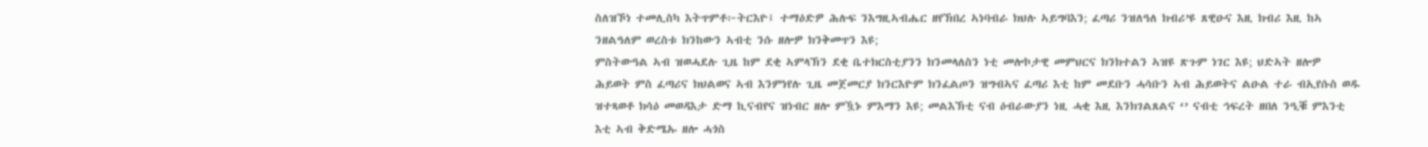ስለዝኾነ ተመሊስካ እትጥምቶ፦ትርእዮ፤ ተማዕድዎ ሕሉፍ ንእግዚኣብሔር ዘየኽበረ ኣነባብራ ክህሉ ኣይግባእን; ፈጣሪ ንዝለዓለ ክብሪ’ዩ ጸዊዑና እዚ ክብሪ እዚ ከኣ ንዘልዓለም ወረስቱ ክንከውን ኣብቲ ንሱ ዘሎዎ ክንቅመጥን እዩ;
ምስትውዓል ኣብ ዝወሓደሉ ጊዜ ከም ደቂ ኣምላኽን ደቂ ቤተክርስቲያንን ክንመላለስን ነቲ መሎኮታዊ መምህርና ክንክተልን ኣዝዩ ጽጉም ነገር እዩ; ህድኣት ዘሎዎ ሕይወት ምስ ፈጣሪና ክህልወና ኣብ እንምነየሉ ጊዜ መጀመርያ ክንርእዮም ክንፈልጦን ዝግብኣና ፈጣሪ እቲ ከም መደቡን ሓሳቡን ኣብ ሕይወትና ልዑል ተራ ብኢየሱስ ወዱ ዝተጻወቶ ክሳዕ መወዳእታ ድማ ኪናብየና ዝነብር ዘሎ ምዃኑ ምእማን እዩ; መልእኽቲ ናብ ዕብራውያን ነዚ ሓቂ እዚ እንክገልጸልና ‘’ ናብቲ ኅፍረት ዘበለ ንዒቑ ምእንቲ እቲ ኣብ ቅድሜኡ ዘሎ ሓጎስ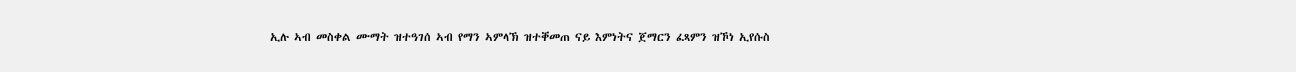ኢሉ ኣብ መስቀል ሙማት ዝተዓገሰ ኣብ የማን ኣምላኽ ዝተቐመጠ ናይ እምነትና ጀማርን ፈጻምን ዝኾነ ኢየሱስ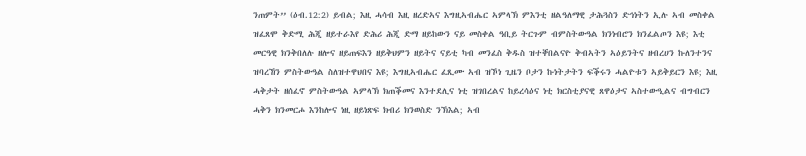ንጠምት’’ (ዕብ.12:2) ይብል; እዚ ሓሳብ እዚ ዘረድኣና እግዚኣብሔር ኣምላኽ ምእንቲ ዘልዓለማዊ ታሕጓስን ድኅነትን ኢሉ ኣብ መስቀል ዝፈጸሞ ቅድሚ ሕጂ ዘይተራእየ ድሕሪ ሕጂ ድማ ዘይከውን ናይ መስቀል ዓቢይ ትርጉም ብምስትውዓል ክንነብሮን ክንፈልጦን እዩ; እቲ መርዓዊ ክንቅበለሉ ዘሎና ዘይጠፍእን ዘይቅህምን ዘይትና ናይቲ ካብ መንፈስ ቅዱስ ዝተቐበልናዮ ቅብኣትን ኣዕይንትና ዘብረሀን ኩለንተንና ዝባረኸን ምስትውዓል ስለዝተዋህበና እዩ; እግዚኣብሔር ፈጺሙ ኣብ ዝኾነ ጊዜን ቦታን ኩነትታትን ፍቕሩን ሓልዮቱን ኣይቅይርን እዩ; እዚ ሓቅታት ዘሰፈኖ ምስትውዓል ኣምላኽ ክጠቕመና እንተደሊና ነቲ ዝገበረልና ከይረሳዕና ነቲ ክርስቲያናዊ ጸዋዕታና ኣስተውዒልና ብግብርን ሓቅን ክንመርሖ እንከሎና ነዚ ዘይነጽፍ ክብሪ ክንወስድ ንኽእል; ኣብ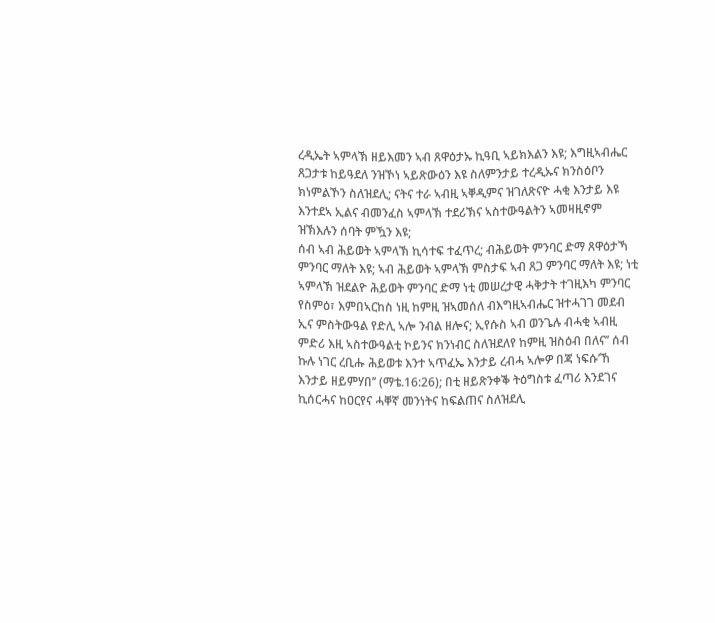ረዲኤት ኣምላኽ ዘይእመን ኣብ ጸዋዕታኡ ኪዓቢ ኣይክእልን እዩ; እግዚኣብሔር ጸጋታቱ ከይዓደለ ንዝኾነ ኣይጽውዕን እዩ ስለምንታይ ተረዲኡና ክንስዕቦን ክነምልኾን ስለዝደሊ; ናትና ተራ ኣብዚ ኣቐዲምና ዝገለጽናዮ ሓቂ እንታይ እዩ እንተደኣ ኢልና ብመንፈስ ኣምላኽ ተደሪኽና ኣስተውዓልትን ኣመዛዚኖም ዝኽእሉን ሰባት ምዃን እዩ;
ሰብ ኣብ ሕይወት ኣምላኽ ኪሳተፍ ተፈጥረ; ብሕይወት ምንባር ድማ ጸዋዕታኻ ምንባር ማለት እዩ; ኣብ ሕይወት ኣምላኽ ምስታፍ ኣብ ጸጋ ምንባር ማለት እዩ; ነቲ ኣምላኽ ዝደልዮ ሕይወት ምንባር ድማ ነቲ መሠረታዊ ሓቅታት ተገዚእካ ምንባር የስምዕ፣ እምበኣርከስ ነዚ ከምዚ ዝኣመሰለ ብእግዚኣብሔር ዝተሓገገ መደብ ኢና ምስትውዓል የድሊ ኣሎ ንብል ዘሎና; ኢየሱስ ኣብ ወንጌሉ ብሓቂ ኣብዚ ምድሪ እዚ ኣስተውዓልቲ ኮይንና ክንነብር ስለዝደለየ ከምዚ ዝስዕብ በለና’’ ሰብ ኩሉ ነገር ረቢሑ ሕይወቱ እንተ ኣጥፈኤ እንታይ ረብሓ ኣሎዎ በጃ ነፍሱ’ኸ እንታይ ዘይምሃበ’’ (ማቴ.16:26); በቲ ዘይጽንቀቕ ትዕግስቱ ፈጣሪ እንደገና ኪሰርሓና ከዐርየና ሓቐኛ መንነትና ከፍልጠና ስለዝደሊ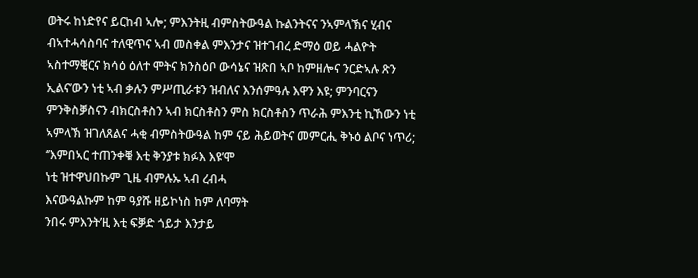ወትሩ ከነድየና ይርከብ ኣሎ; ምእንትዚ ብምስትውዓል ኩልንትናና ንኣምላኽና ሂብና ብኣተሓሳስባና ተለዊጥና ኣብ መስቀል ምእንታና ዝተገብረ ድማዕ ወይ ሓልዮት ኣስተማቒርና ክሳዕ ዕለተ ሞትና ክንስዕቦ ውሳኔና ዝጽበ ኣቦ ከምዘሎና ንርድኣሉ ጽን ኢልና’ውን ነቲ ኣብ ቃሉን ምሥጢራቱን ዝብለና እንሰምዓሉ እዋን እዩ; ምንባርናን ምንቅስቓስናን ብክርስቶስን ኣብ ክርስቶስን ምስ ክርስቶስን ጥራሕ ምእንቲ ኪኸውን ነቲ ኣምላኽ ዝገለጸልና ሓቂ ብምስትውዓል ከም ናይ ሕይወትና መምርሒ ቅኑዕ ልቦና ነጥሪ;
‘’እምበኣር ተጠንቀቑ እቲ ቅንያቱ ክፉእ እዩ’ሞ
ነቲ ዝተዋህበኩም ጊዜ ብምሉኡ ኣብ ረብሓ
እናውዓልኩም ከም ዓያሹ ዘይኮነስ ከም ለባማት
ንበሩ ምእንት’ዚ እቲ ፍቓድ ጎይታ እንታይ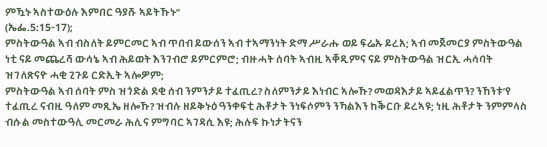ምዃኑ ኣስተውዕሉ እምበር ዓያሹ ኣይትኹኑ’’
(ኤፌ.5:15-17);
ምስትውዓል ኣብ ብስለት ይምርመር ኣብ ጥበብ ይውሰን ኣብ ተኣማንነት ድማ ሥራሑ ወይ ፍሬኡ ይረአ; ኣብ መጀመርያ ምስትውዓል ነቲ ናይ መጨረሻ ውሳኔ ኣብ ሕይወት እንገብሮ ይምርምሮ; ብዙሓት ሰባት ኣብዚ ኣቐዲምና ናይ ምስትውዓል ዝርኢ ሓሳባት ዝገለጽናዮ ሓቂ ጊጉይ ርድኢት ኣሎዎም;
ምስትውዓል ኣብ ሰባት ምስ ዝጎድል ደቂ ሰብ ንምንታይ ተፈጢረ? ስለምንታይ እነብር ኣሎኹ? መወዳእታይ ኣይፈልጥን? ንኸንቱ’የ ተፈጢረ ናብዚ ዓለም መጺኤ ዘሎኹ? ዝብሉ ዘይቅኑዕ ዓንቀፍቲ ሕቶታት ንነፍሶምን ንኻልእን ከቕርቡ ይረኣዩ; ነዚ ሕቶታት ንምምላስ ብሱል መስተውዓሊ መርመራ ሕሊና ምግባር ኣገዳሲ እዩ; ሕሉፍ ኩነታትናን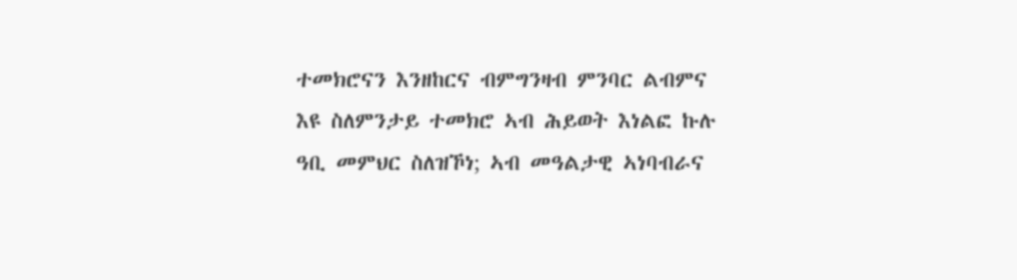ተመክሮናን እንዘከርና ብምግንዛብ ምንባር ልብምና እዩ ስለምንታይ ተመክሮ ኣብ ሕይወት እነልፎ ኩሉ ዓቢ መምህር ስለዝኾነ; ኣብ መዓልታዊ ኣነባብራና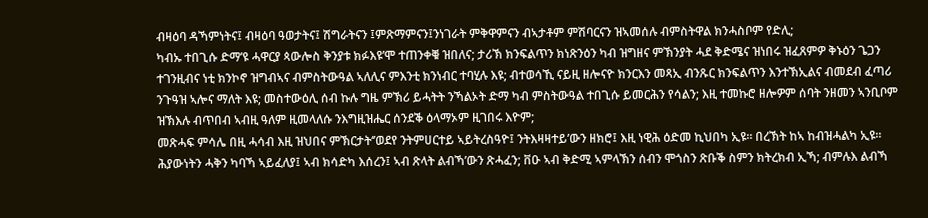ብዛዕባ ዳኻምነትና፤ ብዛዕባ ዓወታትና፤ ሽግራትናን ፤ምጽማምናን፤ንነገራት ምቅዋምናን ብኣታቶም ምሽባርናን ዝኣመሰሉ ብምስትዋል ክንሓስቦም የድሊ;
ካብኡ ተበጊሱ ድማ’ዩ ሓዋርያ ጳውሎስ ቅንያቱ ክፉእዩ’ሞ ተጠንቀቑ ዝበለና; ታሪኽ ክንፍልጥን ክነጽንዕን ካብ ዝግዘና ምኽንያት ሓደ ቅድሜና ዝነበሩ ዝፈጸምዎ ቅኑዕን ጌጋን ተገንዚብና ነቲ ክንኮኖ ዝግብኣና ብምስትውዓል ኣለሊና ምእንቲ ክንነብር ተባሂሉ እዩ; ብተወሳኺ ናይዚ ዘሎናዮ ክንርእን መጻኢ ብንጹር ክንፍልጥን እንተኽኢልና ብመደብ ፈጣሪ ንጉዓዝ ኣሎና ማለት እዩ; መስተውዕሊ ሰብ ኩሉ ግዜ ምኽሪ ይሓትት ንኻልኦት ድማ ካብ ምስትውዓል ተበጊሱ ይመርሕን የሳልን; እዚ ተመኩሮ ዘሎዎም ሰባት ንዘመን ኣንቢቦም ዝኽእሉ ብጥበብ ኣብዚ ዓለም ዚመላለሱ ንእግዚዝሔር ሰንደቕ ዕላማኦም ዚገበሩ እዮም;
መጽሓፍ ምሳሌ በዚ ሓሳብ እዚ ዝህበና ምኽርታት‘’ወደየ ንትምሀርተይ ኣይትረስዓዮ፤ ንትእዛዛተይ’ውን ዘክሮ፤ እዚ ነዊሕ ዕድመ ኪህበካ ኢዩ። በረኽት ከኣ ከብዝሓልካ ኢዩ። ሕያውነትን ሓቅን ካባኻ ኣይፈለያ፤ ኣብ ክሳድካ እሰረን፤ ኣብ ጽላት ልብኻ’ውን ጽሓፈን; ቨዑ ኣብ ቅድሚ ኣምላኽን ሰብን ሞጎስን ጽቡቕ ስምን ክትረክብ ኢኻ; ብምሉእ ልብኻ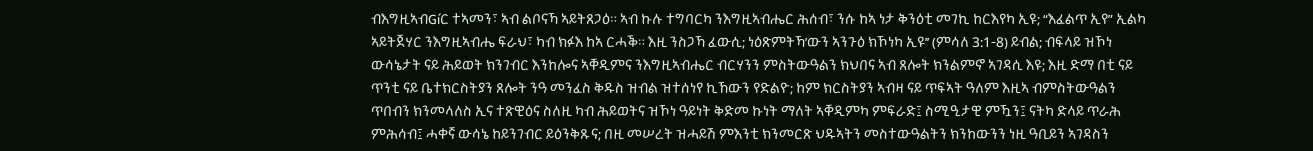ብእግዚኣብGíር ተኣመን፣ ኣብ ልቦናኻ ኣይትጸጋዕ። ኣብ ኩሉ ተግባርካ ንእግዚኣብሔር ሕሰብ፣ ንሱ ከኣ ነታ ቅንዕቲ መገኪ ከርእየካ ኢዩ; “እፈልጥ ኢየ” ኢልካ ኣይትጀሃር ንእግዚኣብሔ ፍራህ፣ ካብ ክፉእ ከኣ ርሓቕ። እዚ ንስጋኻ ፈውሲ; ነዕጽምትኻ’ውን ኣንጉዕ ክኾነካ ኢዩ’’ (ምሳለ 3:1-8) ይብል; ብፍላይ ዝኾነ ውሳኔታት ናይ ሕይወት ክንገብር እንከሎና ኣቐዲምና ንእግዚኣብሔር ብርሃንን ምስትውዓልን ክህበና ኣብ ጸሎት ክንልምኖ ኣገዳሲ እዩ; እዚ ድማ በቲ ናይ ጥንቲ ናይ ቤተክርስትያን ጸሎት ንዓ መንፈስ ቅዱስ ዝብል ዝተሰነየ ኪኸውን የድልዮ; ከም ክርስትያን ኣብዛ ናይ ጥፍኣት ዓለም እዚኣ ብምስትውዓልን ጥበብን ክንመላለስ ኢና ተጽዊዕና ስለዚ ካብ ሕይወትና ዝኾነ ዓይነት ቅድመ ኩነት ማለት ኣቐዲምካ ምፍራድ፤ ስሚዒታዊ ምዃን፤ ናትካ ድላይ ጥራሕ ምሕሳብ፤ ሓቀኛ ውሳኔ ከይንገብር ይዕንቅጹና; በዚ መሠረት ዝሓይሽ ምእንቲ ክንመርጽ ህዱኣትን መስተውዓልትን ክንከውንን ነዚ ዓቢይን ኣገዳስን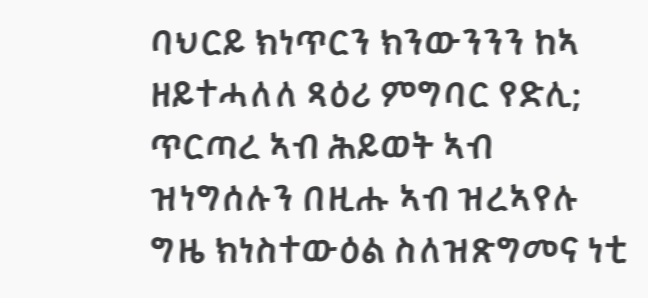ባህርይ ክነጥርን ክንውንንን ከኣ ዘይተሓለለ ጻዕሪ ምግባር የድሊ; ጥርጣረ ኣብ ሕይወት ኣብ ዝነግሰሉን በዚሑ ኣብ ዝረኣየሉ ግዜ ክነስተውዕል ስለዝጽግመና ነቲ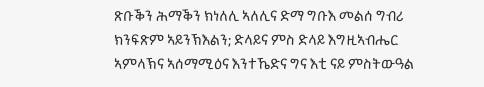ጽቡቕን ሕማቕን ክነለሊ ኣለሊና ድማ ግቡእ መልሰ ግብሪ ክንፍጽም ኣይንኽእልን; ድላይና ምስ ድላይ እግዚኣብሔር ኣምላኽና ኣሰማሚዕና እንተኼድና ግና እቲ ናይ ምስትውዓል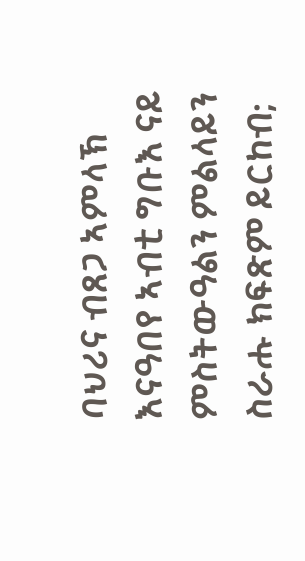ባህሪና ብጸጋ ኣምላኽ እናዓበየ ኣብቲ ግቡእ ናይ ምስትውዓልን ምልላይን ስራሑ ክፍጽም ይርከብ;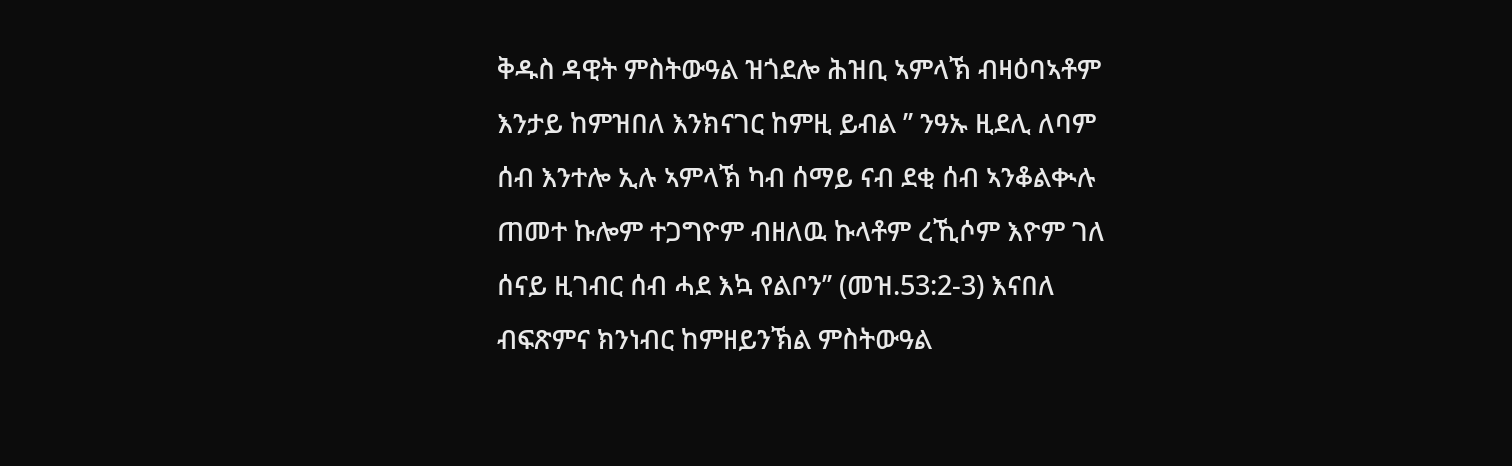ቅዱስ ዳዊት ምስትውዓል ዝጎደሎ ሕዝቢ ኣምላኽ ብዛዕባኣቶም እንታይ ከምዝበለ እንክናገር ከምዚ ይብል ’’ ንዓኡ ዚደሊ ለባም ሰብ እንተሎ ኢሉ ኣምላኽ ካብ ሰማይ ናብ ደቂ ሰብ ኣንቆልቊሉ ጠመተ ኩሎም ተጋግዮም ብዘለዉ ኩላቶም ረኺሶም እዮም ገለ ሰናይ ዚገብር ሰብ ሓደ እኳ የልቦን’’ (መዝ.53:2-3) እናበለ ብፍጽምና ክንነብር ከምዘይንኽል ምስትውዓል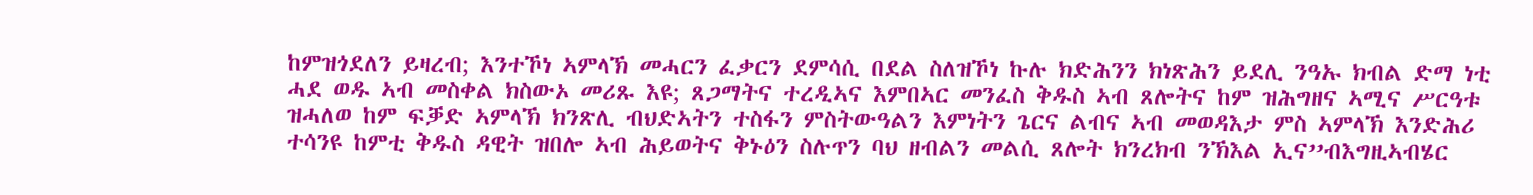ከምዝጎደለን ይዛረብ; እንተኾነ ኣምላኽ መሓርን ፈቃርን ደምሳሲ በደል ስለዝኾነ ኩሉ ክድሕንን ክነጽሕን ይደሊ ንዓኡ ክብል ድማ ነቲ ሓደ ወዱ ኣብ መስቀል ክስውኦ መሪጹ እዩ; ጸጋማትና ተረዲኣና እምበኣር መንፈስ ቅዱስ ኣብ ጸሎትና ከም ዝሕግዘና ኣሚና ሥርዓቱ ዝሓለወ ከም ፍቓድ ኣምላኽ ክንጽሊ ብህድኣትን ተስፋን ምስትውዓልን እምነትን ጌርና ልብና ኣብ መወዳእታ ምስ ኣምላኽ እንድሕሪ ተሳንዩ ከምቲ ቅዱስ ዳዊት ዝበሎ ኣብ ሕይወትና ቅኑዕን ስሉጥን ባህ ዘብልን መልሲ ጸሎት ክንረክብ ንኽእል ኢና’’ብእግዚኣብሄር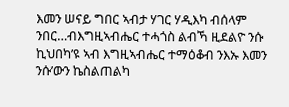እመን ሠናይ ግበር ኣብታ ሃገር ሃዲእካ ብሰላም ንበር…ብእግዚኣብሔር ተሓጎስ ልብኻ ዚደልዮ ንሱ ኪህበካ’ዩ ኣብ እግዚኣብሔር ተማዕቆብ ንእኡ እመን ንሱ’ውን ኬስልጠልካ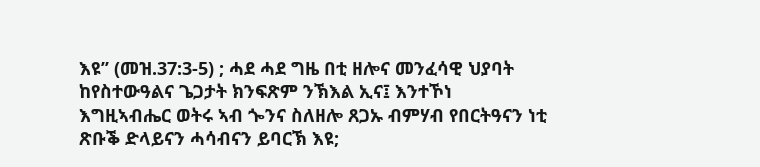እዩ’’ (መዝ.37:3-5) ; ሓደ ሓደ ግዜ በቲ ዘሎና መንፈሳዊ ህያባት ከየስተውዓልና ጌጋታት ክንፍጽም ንኽእል ኢና፤ እንተኾነ እግዚኣብሔር ወትሩ ኣብ ጐንና ስለዘሎ ጸጋኡ ብምሃብ የበርትዓናን ነቲ ጽቡቕ ድላይናን ሓሳብናን ይባርኽ እዩ;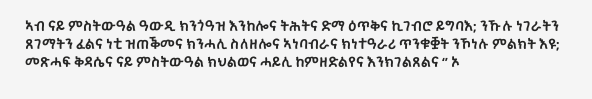ኣብ ናይ ምስትውዓል ዓውዲ ክንጎዓዝ እንከሎና ትሕትና ድማ ዕጥቅና ኪገብሮ ይግባእ; ንኹሉ ነገራትን ጸገማትን ፈልና ነቲ ዝጠቕመና ክንሓሊ ስለዘሎና ኣነባብራና ክነተዓራሪ ጥንቁቛት ንኾነሉ ምልክት እዩ; መጽሓፍ ቅዳሴና ናይ ምስትውዓል ክህልወና ሓይሊ ከምዘድልየና እንክገልጸልና ‘’ ኦ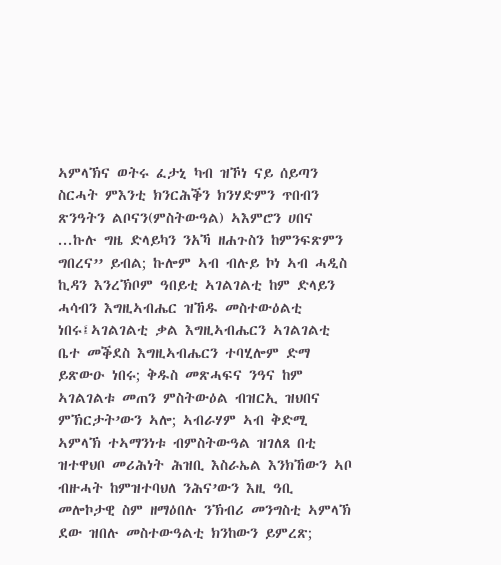ኣምላኽና ወትሩ ፈታኒ ካብ ዝኾነ ናይ ሰይጣን ስርሓት ምእንቲ ክንርሕቕን ክንሃድምን ጥበብን ጽንዓትን ልቦናን(ምስትውዓል) ኣእምሮን ሀበና ...ኩሉ ግዜ ድላይካን ንአኻ ዘሐጉስን ከምንፍጽምን ግበረና’’ ይብል; ኩሎም ኣብ ብሉይ ኮነ ኣብ ሓዲስ ኪዳን እንረኽቦም ዓበይቲ ኣገልገልቲ ከም ድላይን ሓሳብን እግዚኣብሔር ዝኸዱ መስተውዕልቲ ነበሩ፤ኣገልገልቲ ቃል እግዚኣብሔርን ኣገልገልቲ ቤተ መቕደስ እግዚኣብሔርን ተባሂሎም ድማ ይጽውዑ ነበሩ; ቅዱስ መጽሓፍና ንዓና ከም ኣገልገልቱ መጠን ምስትውዕል ብዝርኢ ዝህበና ምኽርታት’ውን ኣሎ; ኣብራሃም ኣብ ቅድሚ ኣምላኽ ተኣማንነቱ ብምስትውዓል ዝገለጸ በቲ ዝተዋህቦ መሪሕነት ሕዝቢ እስራኤል እንክኸውን ኣቦ ብዙሓት ከምዝተባህለ ንሕና’ውን እዚ ዓቢ መሎኮታዊ ስም ዘማዕበሉ ንኽብሪ መንግስቲ ኣምላኽ ደው ዝበሉ መስተውዓልቲ ክንከውን ይምረጽ;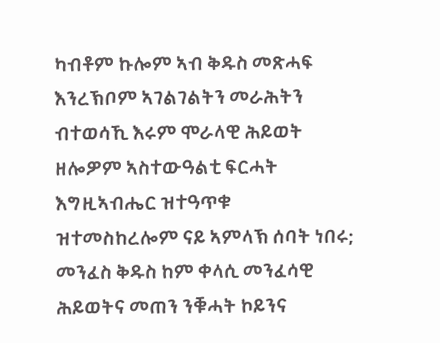ካብቶም ኩሎም ኣብ ቅዱስ መጽሓፍ እንረኽቦም ኣገልገልትን መራሕትን ብተወሳኺ እሩም ሞራላዊ ሕይወት ዘሎዎም ኣስተውዓልቲ ፍርሓት እግዚኣብሔር ዝተዓጥቁ ዝተመስከረሎም ናይ ኣምላኽ ሰባት ነበሩ; መንፈስ ቅዱስ ከም ቀላሲ መንፈሳዊ ሕይወትና መጠን ንቑሓት ኮይንና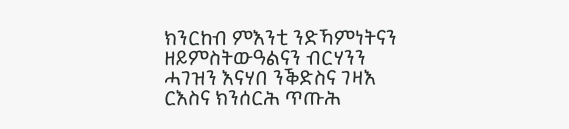ክንርከብ ምእንቲ ንድኻምነትናን ዘይምስትውዓልናን ብርሃንን ሓገዝን እናሃበ ንቕድስና ገዛእ ርእስና ክንሰርሕ ጥጡሕ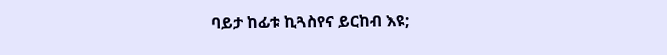ባይታ ከፊቱ ኪጓስየና ይርከብ እዩ;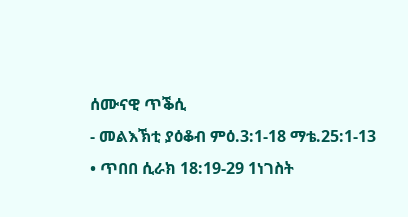ሰሙናዊ ጥቕሲ
- መልእኽቲ ያዕቆብ ምዕ.3:1-18 ማቴ.25:1-13
• ጥበበ ሲራክ 18:19-29 1ነገስት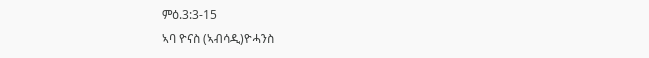ምዕ.3:3-15
ኣባ ዮናስ (ኣብሳዲ)ዮሓንስ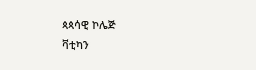ጳጳሳዊ ኮሌጅ
ቫቲካን